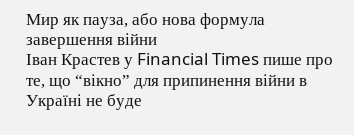Мир як пауза, або нова формула завершення війни
Іван Крастев у Financial Times пише про те, що “вікно” для припинення війни в Україні не буде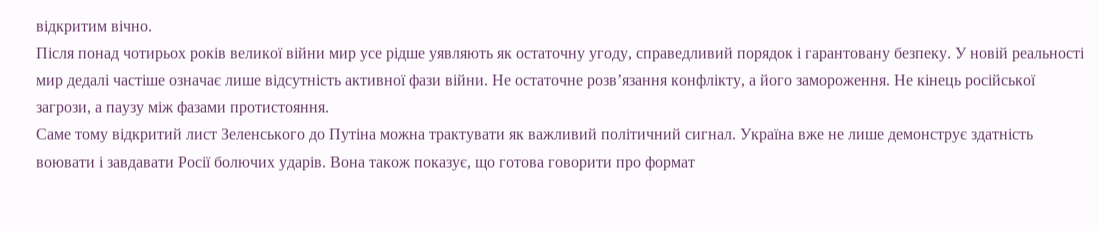відкритим вічно.
Після понад чотирьох років великої війни мир усе рідше уявляють як остаточну угоду, справедливий порядок і гарантовану безпеку. У новій реальності мир дедалі частіше означає лише відсутність активної фази війни. Не остаточне розв’язання конфлікту, а його замороження. Не кінець російської загрози, а паузу між фазами протистояння.
Саме тому відкритий лист Зеленського до Путіна можна трактувати як важливий політичний сигнал. Україна вже не лише демонструє здатність воювати і завдавати Росії болючих ударів. Вона також показує, що готова говорити про формат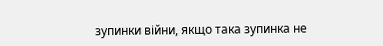зупинки війни, якщо така зупинка не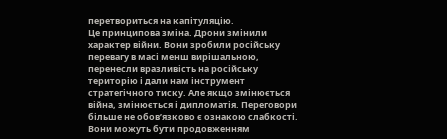перетвориться на капітуляцію.
Це принципова зміна. Дрони змінили характер війни. Вони зробили російську перевагу в масі менш вирішальною, перенесли вразливість на російську територію і дали нам інструмент стратегічного тиску. Але якщо змінюється війна, змінюється і дипломатія. Переговори більше не обов’язково є ознакою слабкості. Вони можуть бути продовженням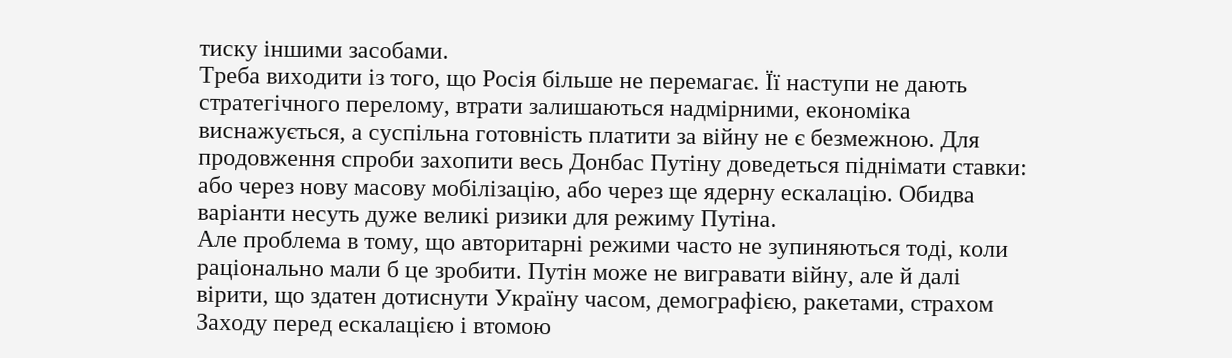тиску іншими засобами.
Треба виходити із того, що Росія більше не перемагає. Її наступи не дають стратегічного перелому, втрати залишаються надмірними, економіка виснажується, а суспільна готовність платити за війну не є безмежною. Для продовження спроби захопити весь Донбас Путіну доведеться піднімати ставки: або через нову масову мобілізацію, або через ще ядерну ескалацію. Обидва варіанти несуть дуже великі ризики для режиму Путіна.
Але проблема в тому, що авторитарні режими часто не зупиняються тоді, коли раціонально мали б це зробити. Путін може не вигравати війну, але й далі вірити, що здатен дотиснути Україну часом, демографією, ракетами, страхом Заходу перед ескалацією і втомою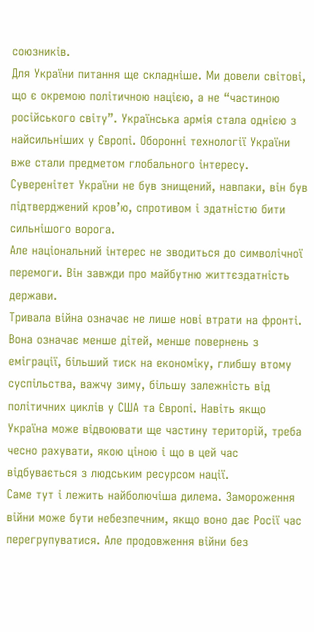союзників.
Для України питання ще складніше. Ми довели світові, що є окремою політичною нацією, а не “частиною російського світу”. Українська армія стала однією з найсильніших у Європі. Оборонні технології України вже стали предметом глобального інтересу. Суверенітет України не був знищений, навпаки, він був підтверджений кров’ю, спротивом і здатністю бити сильнішого ворога.
Але національний інтерес не зводиться до символічної перемоги. Він завжди про майбутню життєздатність держави.
Тривала війна означає не лише нові втрати на фронті. Вона означає менше дітей, менше повернень з еміграції, більший тиск на економіку, глибшу втому суспільства, важчу зиму, більшу залежність від політичних циклів у США та Європі. Навіть якщо Україна може відвоювати ще частину територій, треба чесно рахувати, якою ціною і що в цей час відбувається з людським ресурсом нації.
Саме тут і лежить найболючіша дилема. Замороження війни може бути небезпечним, якщо воно дає Росії час перегрупуватися. Але продовження війни без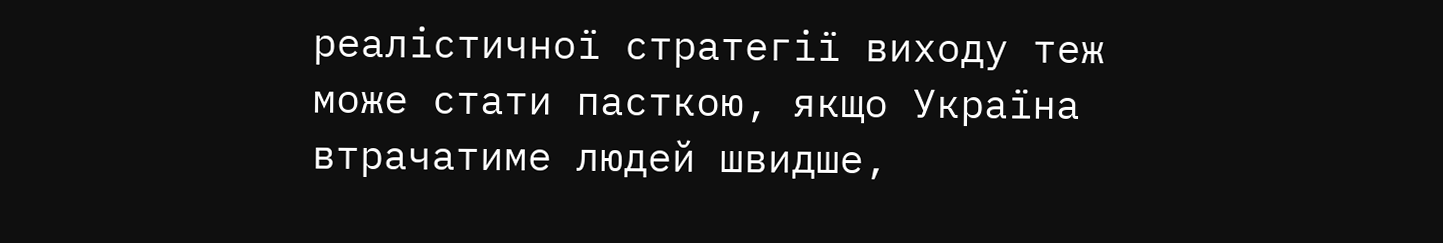реалістичної стратегії виходу теж може стати пасткою, якщо Україна втрачатиме людей швидше,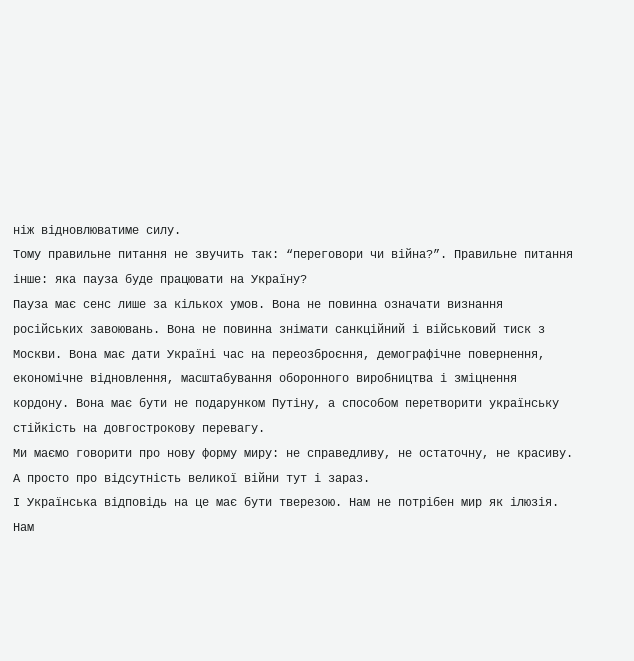ніж відновлюватиме силу.
Тому правильне питання не звучить так: “переговори чи війна?”. Правильне питання інше: яка пауза буде працювати на Україну?
Пауза має сенс лише за кількох умов. Вона не повинна означати визнання російських завоювань. Вона не повинна знімати санкційний і військовий тиск з Москви. Вона має дати Україні час на переозброєння, демографічне повернення, економічне відновлення, масштабування оборонного виробництва і зміцнення кордону. Вона має бути не подарунком Путіну, а способом перетворити українську стійкість на довгострокову перевагу.
Ми маємо говорити про нову форму миру: не справедливу, не остаточну, не красиву. А просто про відсутність великої війни тут і зараз.
І Українська відповідь на це має бути тверезою. Нам не потрібен мир як ілюзія. Нам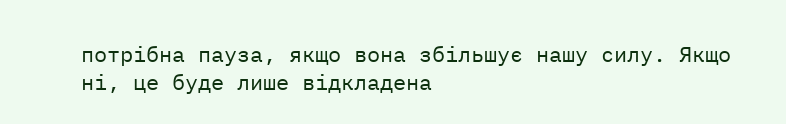потрібна пауза, якщо вона збільшує нашу силу. Якщо ні, це буде лише відкладена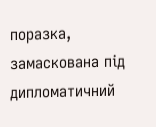поразка, замаскована під дипломатичний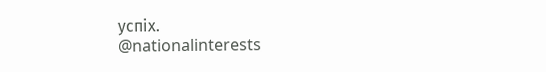успіх.
@nationalinterests